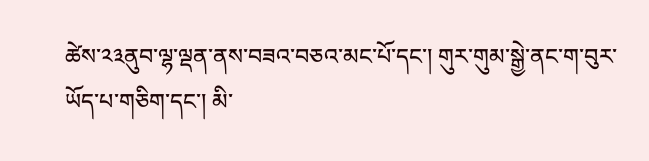ཚེས་༢༣ནུབ་ལྷ་ལྡན་ནས་བཟའ་བཅའ་མང་པོ་དང་། གུར་གུམ་སྒྱེ་ནང་ག་བུར་ཡོད་པ་གཅིག་དང་། མི་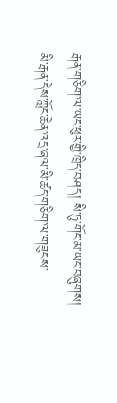རྒན་གཅིག་ལ་ཡང་ཕུར་གྱི་ཁྲིད་བཤད། སི་ཏུ་གོང་མ་ཡང་བཞུགས། མི་རྒན་དེས་ཀློང་ཆེན་འདྲ་ཞལ་མི་ཚད་གཅིག་ལ་གཟུངས་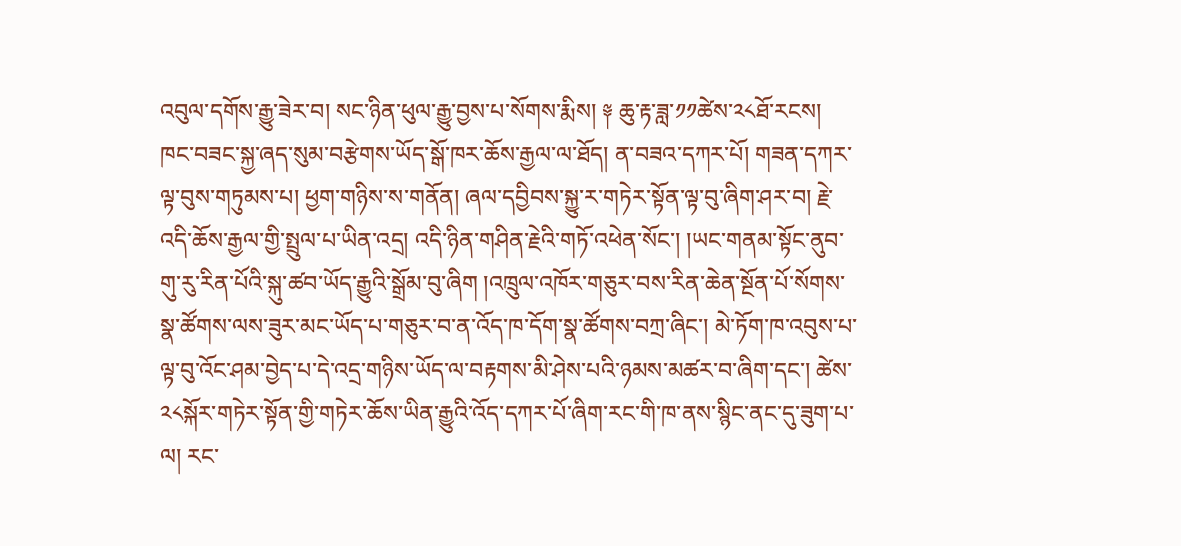འབུལ་དགོས་རྒྱུ་ཟེར་བ། སང་ཉིན་ཕུལ་རྒྱུ་བྱས་པ་སོགས་རྨིས། ༈ ཆུ་རྟ་ཟླ་༡༡ཚེས་༢༨ཐོ་རངས། ཁང་བཟང་སྐྱ་ཞད་སུམ་བརྩེགས་ཡོད་སྒོ་ཁར་ཆོས་རྒྱལ་ལ་ཐོད། ན་བཟའ་དཀར་པོ། གཟན་དཀར་ལྟ་བུས་གཏུམས་པ། ཕྱག་གཉིས་ས་གནོན། ཞལ་དབྱིབས་སྐྱུ་ར་གཏེར་སྟོན་ལྟ་བུ་ཞིག་ཤར་བ། རྗེ་འདི་ཆོས་རྒྱལ་གྱི་སྤྲུལ་པ་ཡིན་འདྲ། འདི་ཉིན་གཤིན་རྗེའི་གཏོ་འཕེན་སོང་། །ཡང་གནམ་སྟོང་ནུབ་གུ་རུ་རིན་པོའི་སྐུ་ཚབ་ཡོད་རྒྱུའི་སྒྲོམ་བུ་ཞིག །འཁྲུལ་འཁོར་གཅུར་བས་རིན་ཆེན་སྔོན་པོ་སོགས་སྣ་ཚོགས་ལས་ཟུར་མང་ཡོད་པ་གཅུར་བ་ན་འོད་ཁ་དོག་སྣ་ཚོགས་བཀྲ་ཞིང་། མེ་ཏོག་ཁ་འབུས་པ་ལྟ་བུ་འོང་ཤམ་བྱེད་པ་དེ་འདྲ་གཉིས་ཡོད་ལ་བརྟགས་མི་ཤེས་པའི་ཉམས་མཚར་བ་ཞིག་དང་། ཚེས་༢༨སྐོར་གཏེར་སྟོན་གྱི་གཏེར་ཆོས་ཡིན་རྒྱུའི་འོད་དཀར་པོ་ཞིག་རང་གི་ཁ་ནས་སྙིང་ནང་དུ་ཟུག་པ་ལ། རང་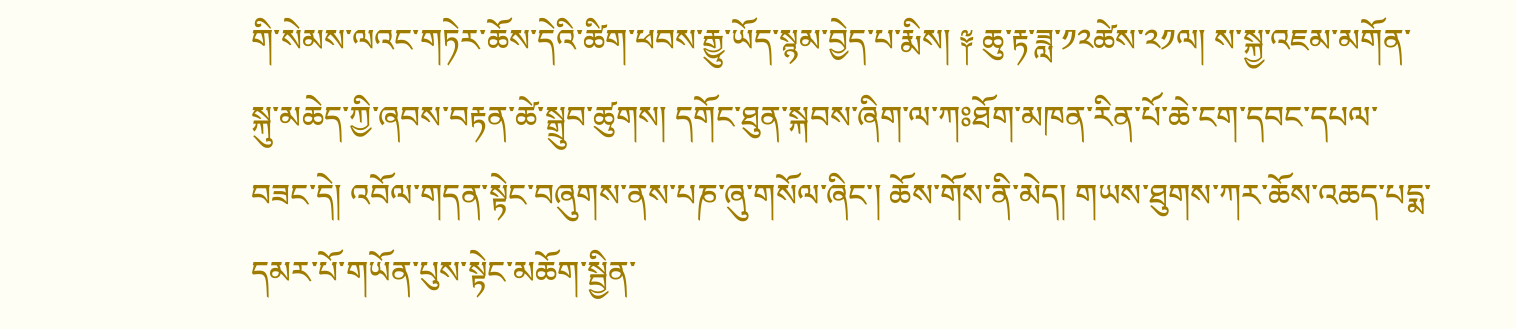གི་སེམས་ལའང་གཏེར་ཆོས་དེའི་ཚིག་ཕབས་རྒྱུ་ཡོད་སྙམ་བྱེད་པ་རྨིས། ༈ ཆུ་རྟ་ཟླ་༡༢ཚེས་༢༡ལ། ས་སྐྱ་འཇམ་མགོན་སྐུ་མཆེད་ཀྱི་ཞབས་བརྟན་ཚེ་སྒྲུབ་ཚུགས། དགོང་ཐུན་སྐབས་ཞིག་ལ་ཀཿཐོག་མཁན་རིན་པོ་ཆེ་ངག་དབང་དཔལ་བཟང་དེ། འབོལ་གདན་སྟེང་བཞུགས་ནས་པཎ་ཞུ་གསོལ་ཞིང་། ཆོས་གོས་ནི་མེད། གཡས་ཐུགས་ཀར་ཆོས་འཆད་པདྨ་དམར་པོ་གཡོན་པུས་སྟེང་མཆོག་སྦྱིན་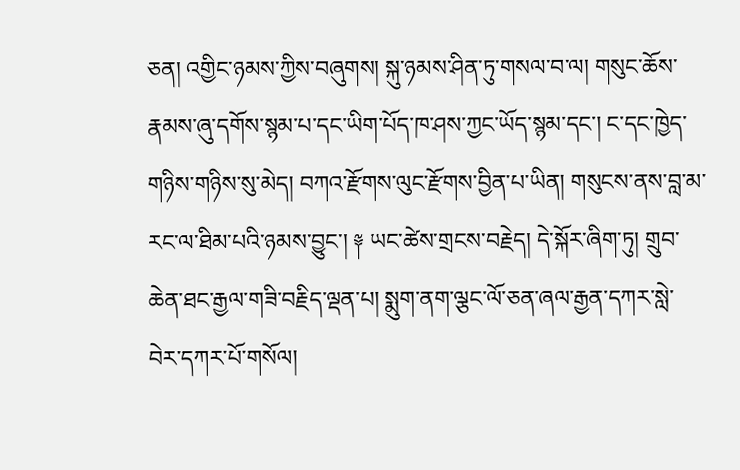ཅན། འགྱིང་ཉམས་ཀྱིས་བཞུགས། སྐུ་ཉམས་ཤིན་ཏུ་གསལ་བ་ལ། གསུང་ཆོས་རྣམས་ཞུ་དགོས་སྙམ་པ་དང་ཡིག་པོད་ཁ་ཤས་ཀྱང་ཡོད་སྙམ་དང་། ང་དང་ཁྱེད་གཉིས་གཉིས་སུ་མེད། བཀའ་རྫོགས་ལུང་རྫོགས་བྱིན་པ་ཡིན། གསུངས་ནས་བླ་མ་རང་ལ་ཐིམ་པའི་ཉམས་བྱུང་། ༈ ཡང་ཚེས་གྲངས་བརྗེད། དེ་སྐོར་ཞིག་ཏུ། གྲུབ་ཆེན་ཐང་རྒྱལ་གཟི་བརྗིད་ལྡན་པ། སྨུག་ནག་ལྕང་ལོ་ཅན་ཞལ་རྒྱན་དཀར་སླེ་བེར་དཀར་པོ་གསོལ།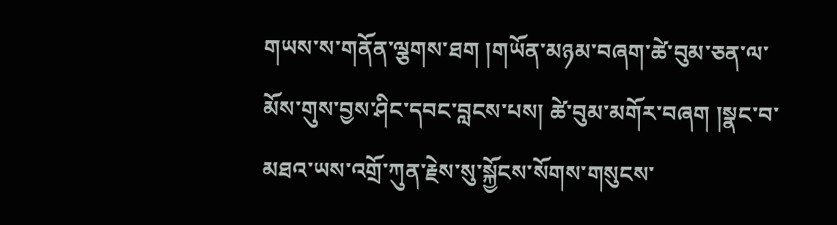གཡས་ས་གནོན་ལྕགས་ཐག །གཡོན་མཉམ་བཞག་ཚེ་བུམ་ཅན་ལ་མོས་གུས་བྱས་ཤིང་དབང་བླངས་པས། ཚེ་བུམ་མགོར་བཞག །སྣང་བ་མཐའ་ཡས་འགྲོ་ཀུན་རྗེས་སུ་སྐྱོངས་སོགས་གསུངས་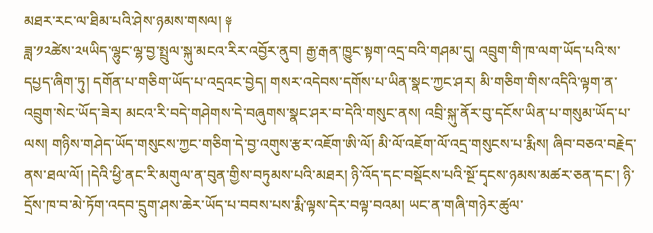མཐར་རང་ལ་ཐིམ་པའི་ཤེས་ཉམས་གསལ། ༈
ཟླ་༡༢ཚེས་༢༥ཡིད་ལྷུང་ལྷ་བྱ་སྤྲུལ་སྐུ་མངའ་རིར་འབྱོར་ནུབ། རྒྱ་རྒན་ཁྱུང་སྟག་འདྲ་བའི་གཤམ་དུ། འབྲུག་གི་ཁ་ལག་ཡོད་པའི་ས་དཔྱད་ཞིག་ཏུ། དགོན་པ་གཅིག་ཡོད་པ་འདྲའང་བྱེད། གསར་འདེབས་དགོས་པ་ཡིན་སྣང་ཀྱང་ཤར། མི་གཅིག་གིས་འདིའི་ལྟག་ན་འབྲུག་སེང་ཡོད་ཟེར། མངའ་རི་བདེ་གཤེགས་དེ་བཞུགས་སྣང་ཤར་བ་དེའི་གསུང་ནས། འབྲི་སྐུ་ནོར་བུ་དངོས་ཡིན་པ་གསུམ་ཡོད་པ་ལས། གཉིས་གཤེད་ཡོད་གསུངས་ཀྱང་གཅིག་དེ་བྱ་འགུས་རྩར་འཇོག་ཨི་ལོ། མི་ལོ་འཇོག་ལོ་འདྲ་གསུངས་པ་རྨིས། ཞིབ་བཅའ་བརྗེད་ནས་ཐལ་ལོ། །དེའི་ཕྱི་ནང་རི་མགུལ་ན་བུན་གྱིས་བཏུམས་པའི་མཐར། ཉི་འོད་དང་བསྡོངས་པའི་སྔོ་དྭངས་ཉམས་མཚར་ཅན་དང་། ཉི་དྲོས་ཁ་བ་མེ་ཏོག་འདབ་དྲུག་ཤས་ཆེར་ཡོད་པ་བབས་པས་རྨི་ལྟས་དེར་བལྟ་བའམ། ཡང་ན་གཞི་གཉེར་ཚུལ་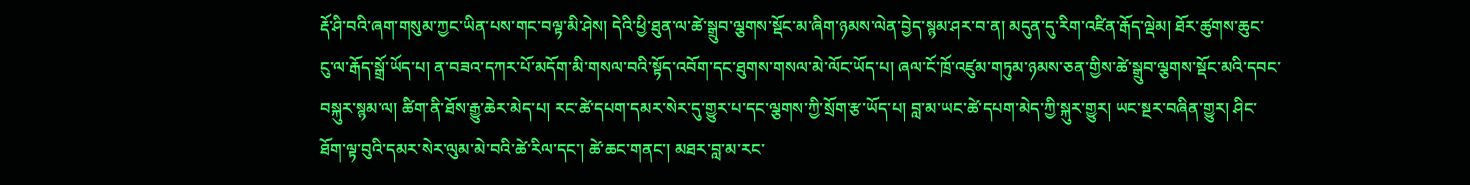རྡོ་ཤི་བའི་ཞག་གསུམ་ཀྱང་ཡིན་པས་གང་བལྟ་མི་ཤེས། དེའི་ཕྱི་ཐུན་ལ་ཚེ་སྒྲུབ་ལྕགས་སྡོང་མ་ཞིག་ཉམས་ལེན་བྱེད་སྙམ་ཤར་བ་ན། མདུན་དུ་རིག་འཛིན་རྒོད་ལྡེམ། ཐོར་ཚུགས་ཆུང་ངུ་ལ་རྒོད་སྒྲོ་ཡོད་པ། ན་བཟའ་དཀར་པོ་མདོག་མི་གསལ་བའི་སྟོད་འབོག་དང་ཐུགས་གསལ་མེ་ལོང་ཡོད་པ། ཞལ་ངོ་ཁྲོ་འཛུམ་གཏུམ་ཉམས་ཅན་གྱིས་ཚེ་སྒྲུབ་ལྕགས་སྡོང་མའི་དབང་བསྐུར་སྙམ་ལ། ཚིག་ནི་ཐོས་རྒྱུ་ཆེར་མེད་པ། རང་ཚེ་དཔག་དམར་སེར་དུ་གྱུར་པ་དང་ལྕགས་ཀྱི་སྲོག་རྩ་ཡོད་པ། བླ་མ་ཡང་ཚེ་དཔག་མེད་ཀྱི་སྐུར་གྱུར། ཡང་སྔར་བཞིན་གྱུར། ཤིང་ཐོག་ལྟ་བུའི་དམར་སེར་ལུམ་མེ་བའི་ཚེ་རིལ་དང་། ཚེ་ཆང་གནང་། མཐར་བླ་མ་རང་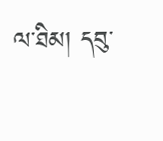ལ་ཐིམ། དབུ་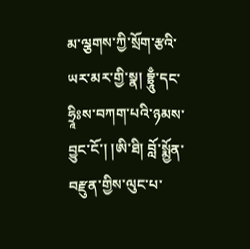མ་ལྕགས་ཀྱི་སྲོག་རྩའི་ཡར་མར་གྱི་སྣ། བྷྲཱུྃ་དང་ཧྲཱིཿས་བཀག་པའི་ཉམས་བྱུང་ངོ་། །ཨི་ཐི། བློ་སྨྱོན་བརྫུན་གྱིས་ལུང་པ་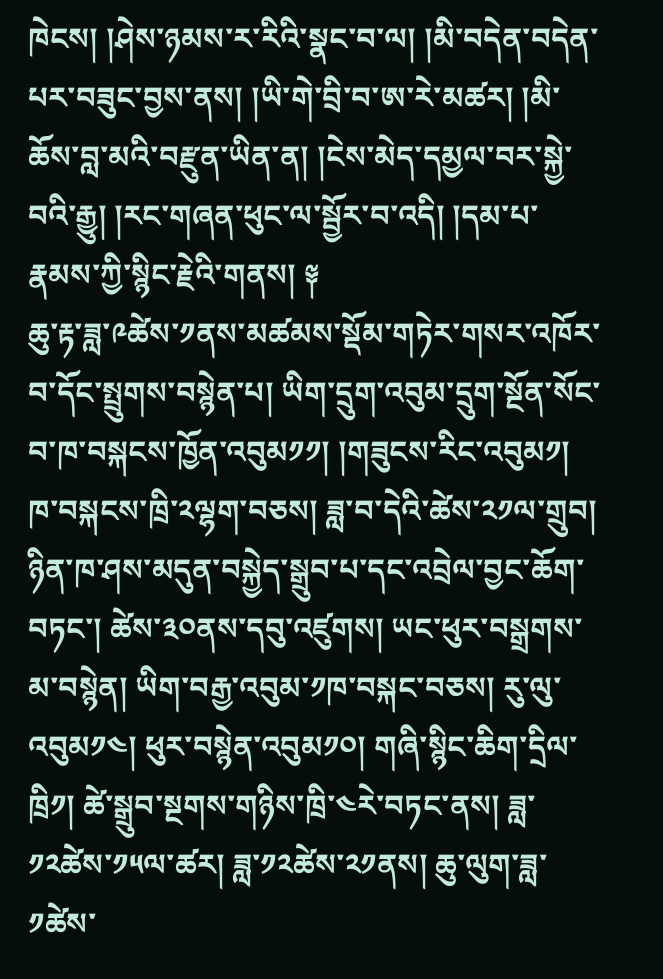ཁེངས། །ཤེས་ཉམས་ར་རིའི་སྣང་བ་ལ། །མི་བདེན་བདེན་པར་བཟུང་བྱས་ནས། །ཡི་གེ་བྲི་བ་ཨ་རེ་མཚར། །མི་ཆོས་བླ་མའི་བརྫུན་ཡིན་ན། །ངེས་མེད་དམྱལ་བར་སྐྱེ་བའི་རྒྱུ། །རང་གཞན་ཕུང་ལ་སྦྱོར་བ་འདི། །དམ་པ་རྣམས་ཀྱི་སྙིང་རྗེའི་གནས། ༈
ཆུ་རྟ་ཟླ་༩ཚེས་༡ནས་མཚམས་སྡོམ་གཏེར་གསར་འཁོར་བ་དོང་སྤྲུགས་བསྙེན་པ། ཡིག་དྲུག་འབུམ་དྲུག་སྔོན་སོང་བ་ཁ་བསྐངས་ཁྱོན་འབུམ༡༡། །གཟུངས་རིང་འབུམ༡། ཁ་བསྐངས་ཁྲི་༢ལྷག་བཅས། ཟླ་བ་དེའི་ཚེས་༢༡ལ་གྲུབ། ཉིན་ཁ་ཤས་མདུན་བསྐྱེད་སྒྲུབ་པ་དང་འབྲེལ་བྱང་ཆོག་བཏང་། ཚེས་༣༠ནས་དབུ་འཛུགས། ཡང་ཕུར་བསྒྲགས་མ་བསྙེན། ཡིག་བརྒྱ་འབུམ་༡ཁ་བསྐང་བཅས། རུ་ལུ་འབུམ༡༤། ཕུར་བསྙེན་འབུམ༡༠། གཞི་སྙིང་ཆིག་དྲིལ་ཁྲི༡། ཚེ་སྒྲུབ་སྔགས་གཉིས་ཁྲི་༤རེ་བཏང་ནས། ཟླ་༡༢ཚེས་༡༥ལ་ཚར། ཟླ་༡༢ཚེས་༢༡ནས། ཆུ་ལུག་ཟླ་༡ཚེས་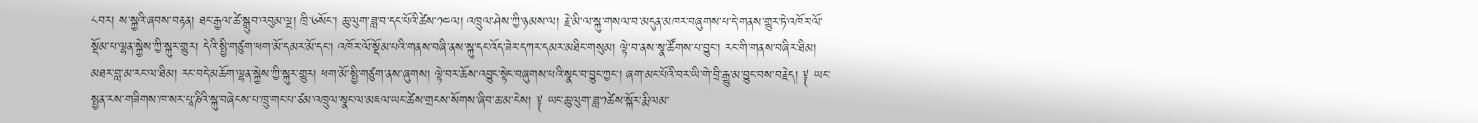༨བར། ས་སྐྱའི་ཞབས་བརྟན། ཐང་རྒྱལ་ཚེ་སྒྲུབ་འབུམ་ལྔ། ཁྲི་༦སོང་། ཆུ་ལུག་ཟླ་བ་དང་པོའི་ཚེས་༡༤ལ། འཁྲུལ་ཤེས་ཀྱི་ཉམས་ལ། རྗེ་མི་ལ་སྐུ་གསལ་བ་མདུན་མཁར་བཞུགས་པ་དེ་གནས་གྱུར་ཏེ་འཁོར་ལོ་སྡོམ་པ་ལྷན་སྐྱེས་ཀྱི་སྐུར་གྱུར། དེའི་སྤྱི་གཙུག་ཕག་མོ་དམར་མོ་དང་། འཁོར་ལོ་སྡོམ་པའི་གནས་བཞི་ནས་སྐུ་དང་འོད་ཟེར་དཀར་དམར་མཐིང་གསུམ། ལྟེ་བ་ནས་སྣ་ཚོགས་པ་བྱུང་། རང་གི་གནས་བཞིར་ཐིམ། མཐར་བླ་མ་རང་ལ་ཐིམ། རང་བདེ་མཆོག་ལྷན་སྐྱེས་ཀྱི་སྐུར་གྱུར། ཕག་མོ་སྤྱི་གཙུག་ནས་ཞུགས། ལྟེ་བར་ཆོས་འབྱུང་སྟེང་བཞུགས་པའི་སྣང་བ་བྱུང་ཀྱང་། ཞག་མང་པོའི་བར་ཡི་གེ་བྲི་རྒྱུ་མ་བྱུང་བས་བརྗེད། ༈ ཡང་སྤྱན་རས་གཟིགས་ཁ་སར་པཱ་ཎིའི་སྐུ་བཞེངས་པ་ཁྲུ་གང་པ་ཙམ་འཁྲུལ་སྣང་ལ་མཇལ་ཡང་ཚེས་གྲངས་སོགས་ཞིབ་ཆ་མ་ངེས། ༈ ཡང་ཆུ་ལུག་ཟླ་༡ཚེས་སྐོར་རྨི་ལམ་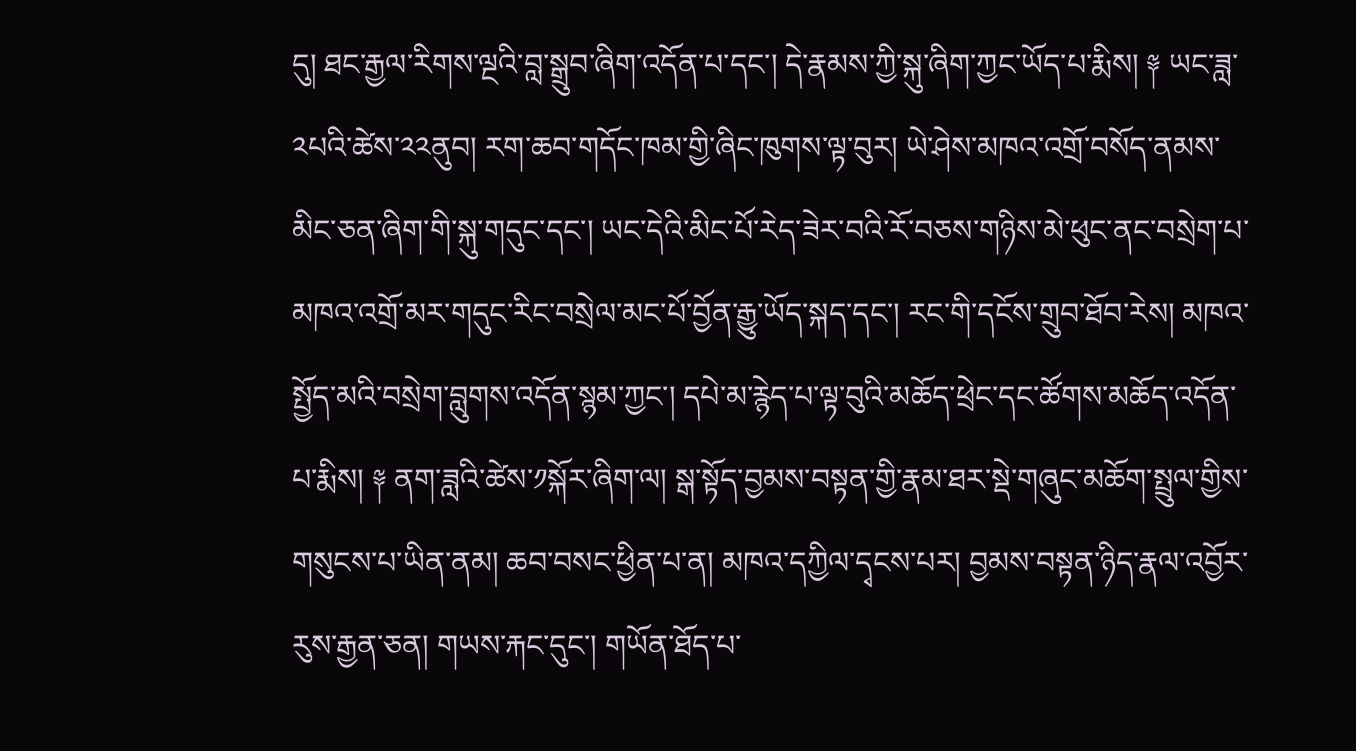དུ། ཐང་རྒྱལ་རིགས་ལྔའི་བླ་སྒྲུབ་ཞིག་འདོན་པ་དང་། དེ་རྣམས་ཀྱི་སྐུ་ཞིག་ཀྱང་ཡོད་པ་རྨིས། ༈ ཡང་ཟླ་༢པའི་ཚེས་༢༢ནུབ། རག་ཆབ་གདོང་ཁམ་གྱི་ཞིང་ཁུགས་ལྟ་བུར། ཡེ་ཤེས་མཁའ་འགྲོ་བསོད་ནམས་མིང་ཅན་ཞིག་གི་སྐུ་གདུང་དང་། ཡང་དེའི་མིང་པོ་རེད་ཟེར་བའི་རོ་བཅས་གཉིས་མེ་ཕུང་ནང་བསྲེག་པ་མཁའ་འགྲོ་མར་གདུང་རིང་བསྲེལ་མང་པོ་བྱོན་རྒྱུ་ཡོད་སྐད་དང་། རང་གི་དངོས་གྲུབ་ཐོབ་རེས། མཁའ་སྤྱོད་མའི་བསྲེག་བླུགས་འདོན་སྙམ་ཀྱང་། དཔེ་མ་རྙེད་པ་ལྟ་བུའི་མཆོད་ཕྲེང་དང་ཚོགས་མཆོད་འདོན་པ་རྨིས། ༈ ནག་ཟླའི་ཚེས་༡སྐོར་ཞིག་ལ། སྒ་སྟོད་བྱམས་བསྟན་གྱི་རྣམ་ཐར་སྡེ་གཞུང་མཆོག་སྤྲུལ་གྱིས་གསུངས་པ་ཡིན་ནམ། ཆབ་བསང་ཕྱིན་པ་ན། མཁའ་དཀྱིལ་དྭངས་པར། བྱམས་བསྟན་ཉིད་རྣལ་འབྱོར་རུས་རྒྱན་ཅན། གཡས་རྐང་དུང་། གཡོན་ཐོད་པ་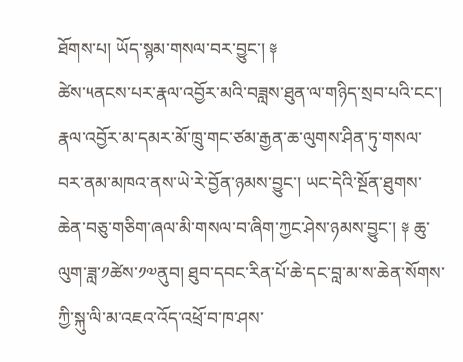ཐོགས་པ། ཡོད་སྙམ་གསལ་བར་བྱུང་། ༈
ཚེས་༥ནངས་པར་རྣལ་འབྱོར་མའི་བཟླས་ཐུན་ལ་གཉིད་སྲབ་པའི་ངང་། རྣལ་འབྱོར་མ་དམར་མོ་ཁྲུ་གང་ཙམ་རྒྱན་ཆ་ལུགས་ཤིན་ཏུ་གསལ་བར་ནམ་མཁའ་ནས་ཡེ་རེ་བྱོན་ཉམས་བྱུང་། ཡང་དེའི་སྔོན་ཐུགས་ཆེན་བཅུ་གཅིག་ཞལ་མི་གསལ་བ་ཞིག་ཀྱང་ཤེས་ཉམས་བྱུང་། ༈ ཆུ་ལུག་ཟླ་༡ཚེས་༡༧ནུབ། ཐུབ་དབང་རིན་པོ་ཆེ་དང་བླ་མ་ས་ཆེན་སོགས་ཀྱི་སྐུ་ལི་མ་འཇའ་འོད་འཕྲོ་བ་ཁ་ཤས་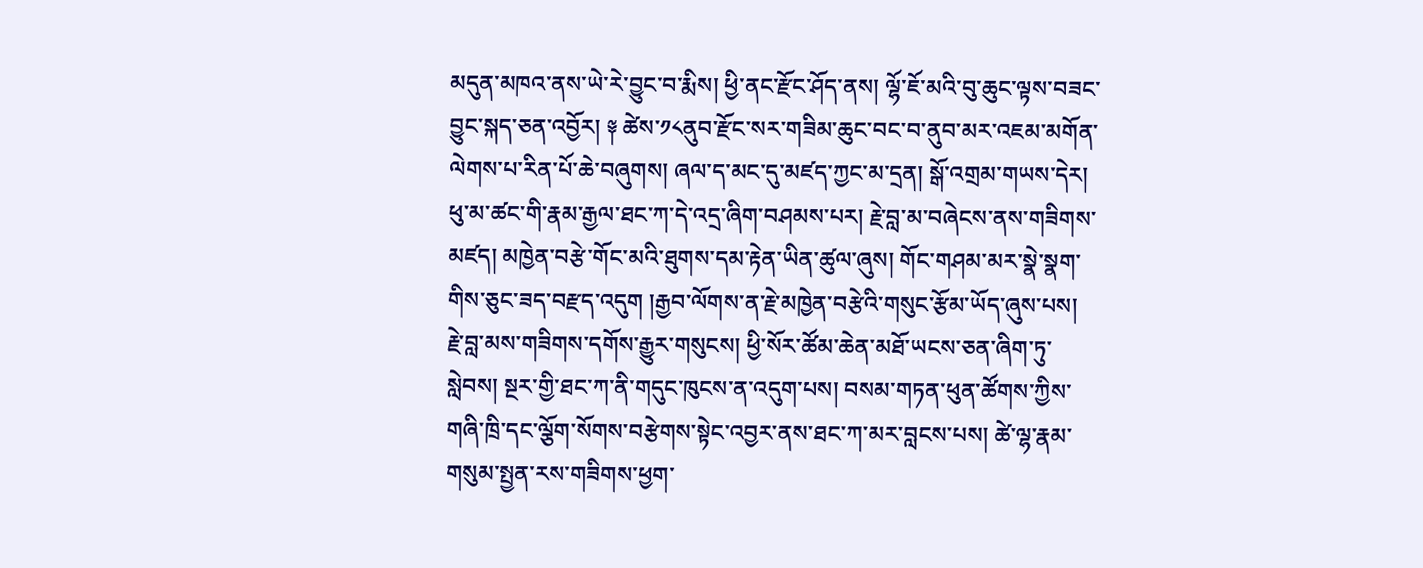མདུན་མཁའ་ནས་ཡེ་རེ་བྱུང་བ་རྨིས། ཕྱི་ནང་རྫོང་ཤོད་ནས། ལྷོ་ཇོ་མའི་བུ་ཆུང་ལྟས་བཟང་བྱུང་སྐད་ཅན་འབྱོར། ༈ ཚེས་༡༨ནུབ་རྫོང་སར་གཟིམ་ཆུང་བང་བ་ནུབ་མར་འཇམ་མགོན་ལེགས་པ་རིན་པོ་ཆེ་བཞུགས། ཞལ་ད་མང་དུ་མཛད་ཀྱང་མ་དྲན། སྒོ་འགྲམ་གཡས་དེར། ཕུ་མ་ཚང་གི་རྣམ་རྒྱལ་ཐང་ཀ་དེ་འདྲ་ཞིག་བཤམས་པར། རྗེ་བླ་མ་བཞེངས་ནས་གཟིགས་མཛད། མཁྱེན་བརྩེ་གོང་མའི་ཐུགས་དམ་རྟེན་ཡིན་ཚུལ་ཞུས། གོང་གཤམ་མར་སྣེ་སྣག་གིས་ཅུང་ཟད་བརྫད་འདུག །རྒྱབ་ལོགས་ན་རྗེ་མཁྱེན་བརྩེའི་གསུང་རྩོམ་ཡོད་ཞུས་པས། རྗེ་བླ་མས་གཟིགས་དགོས་རྒྱུར་གསུངས། ཕྱི་སོར་ཚོམ་ཆེན་མཐོ་ཡངས་ཅན་ཞིག་ཏུ་སླེབས། སྔར་གྱི་ཐང་ཀ་ནི་གདུང་ཁུངས་ན་འདུག་པས། བསམ་གཏན་ཕུན་ཚོགས་ཀྱིས་གཞི་ཁྲི་དང་ལྕོག་སོགས་བརྩེགས་སྟེང་འབྱར་ནས་ཐང་ཀ་མར་བླངས་པས། ཚེ་ལྷ་རྣམ་གསུམ་སྤྱན་རས་གཟིགས་ཕྱག་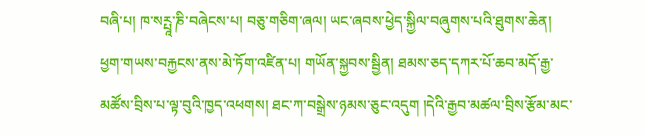བཞི་པ། ཁ་སཪྤཱ་ཎི་བཞེངས་པ། བཅུ་གཅིག་ཞལ། ཡང་ཞབས་ཕྱེད་སྐྱིལ་བཞུགས་པའི་ཐུགས་ཆེན། ཕྱག་གཡས་བརྐྱངས་ནས་མེ་ཏོག་འཛིན་པ། གཡོན་སྐྱབས་སྦྱིན། ཐམས་ཅད་དཀར་པོ་ཆབ་མདོ་རྒྱ་མཚོས་བྲིས་པ་ལྟ་བུའི་ཁྱད་འཕགས། ཐང་ཀ་བསྒྲེས་ཉམས་ཅུང་འདུག །དེའི་རྒྱབ་མཚལ་བྲིས་རྩོམ་མང་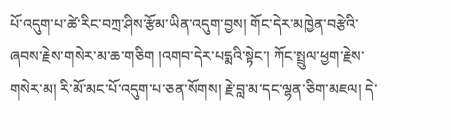པོ་འདུག་པ་ཚེ་རིང་བཀྲ་ཤིས་རྩོམ་ཡིན་འདུག་བྱས། གོང་དེར་མཁྱེན་བརྩེའི་ཞབས་རྗེས་གསེར་མ་ཆ་གཅིག །འགབ་དེར་པདྨའི་སྟེང་། ཀོང་སྤྲུལ་ཕྱག་རྗེས་གསེར་མ། རི་མོ་མང་པོ་འདུག་པ་ཅན་སོགས། རྗེ་བླ་མ་དང་ལྷན་ཅིག་མཇལ། དེ་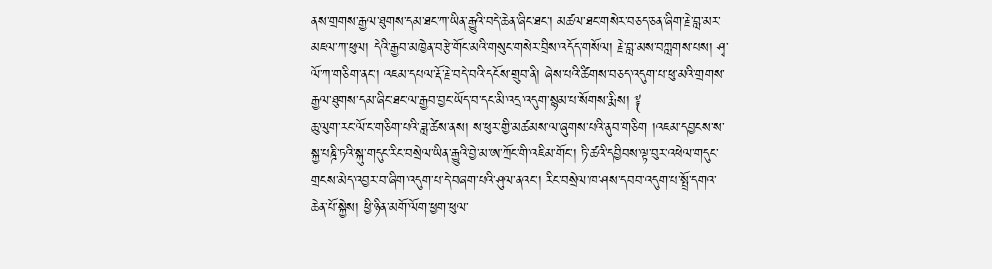ནས་གྲགས་རྒྱལ་ཐུགས་དམ་ཐང་ཀ་ཡིན་རྒྱུའི་བདེ་ཆེན་ཞིང་ཐང་། མཚལ་ཐང་གསེར་བཅད་ཅན་ཞིག་རྗེ་བླ་མར་མཇལ་ཀ་ཕུལ། དེའི་རྒྱབ་མཁྱེན་བརྩེ་གོང་མའི་གསུང་གསེར་བྲིས་འདོད་གསོལ། རྗེ་བླ་མས་བཀླགས་པས། ཤྭ་ལོ་ཀ་གཅིག་ནང་། འཇམ་དཔལ་རྡོ་རྗེ་བདེ་བའི་དངོས་གྲུབ་ནི། ཞེས་པའི་ཚིགས་བཅད་འདུག་པ་ཕུ་མའི་གྲགས་རྒྱལ་ཐུགས་དམ་ཞིང་ཐང་ལ་རྒྱབ་བྱང་ཡོད་བ་དང་མི་འདྲ་འདུག་སྙམ་པ་སོགས་རྨིས། ༈
ཆུ་ལུག་རང་ལོ་ང་གཅིག་པའི་ཟླ་ཚེས་ནས། ས་ཕུར་གྱི་མཚམས་ལ་ཞུགས་པའི་ནུབ་གཅིག །འཇམ་དབྱངས་ས་སྐྱ་པཎྜི་ཏའི་སྐུ་གདུང་རིང་བསྲེལ་ཡིན་རྒྱུའི་བྱེ་མ་ཨ་ཀྲོང་གི་འཇིམ་གོང་། ཏི་ཚའི་དབྱིབས་ལྟ་བུར་འཕེལ་གདུང་གྲངས་མེད་འབྱར་བ་ཞིག་འདུག་པ་དེ་བཞག་པའི་ཤུལ་ནའང་། རིང་བསྲེལ་ཁ་ཤས་དབབ་འདུག་པ་སྤྲོ་དགའ་ཆེན་པོ་སྐྱེས། ཕྱི་ཉིན་མགོ་ལོག་ཕྱག་ཕུལ་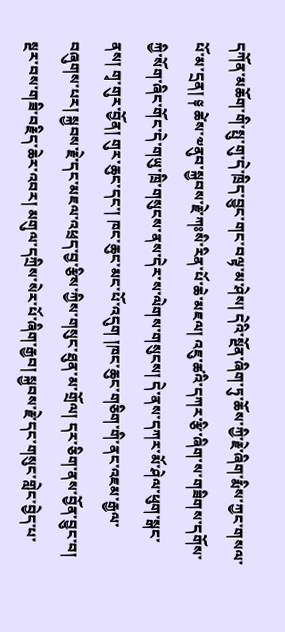དཀོན་མཆོག་གི་སྤུ་གུ་དེ་ཁྲིད་བྱུང་གང་བལྟ་མ་ཤེས། དེའི་སྔོན་ཞིག་ཏུ་ཆོས་ཀྱི་རྗེ་ཞིག་རྨིས་ཀྱང་གསལ་པོ་མ་དྲན། ༈ ཚེས་༧ནུབ་སྐྱབས་རྗེ་ཀཿསི་རིན་པོ་ཆེ་མཇལ། འཇུ་ཚའི་དཀར་རྩི་ཞིག་ས་གཟིགས་དགོས་ཀྱི་སོག་ཞིང་གོང་དེ་གཡུ་ཁྲི་གསུངས་ནས་དེར་ས་ལེགས་གསུངས། དེ་ནས་དཀར་མོ་ཤེལ་ཕུག་སྒང་ནས། གྭ་གུར་བྱོན། གུར་ཆུང་དང་། ཁང་ཆུང་མང་པོ་འདུག །ཁང་ཆུང་གཅིག་གི་ནང་འཇམ་རྒྱལ་བཞུགས་པར། སྐྱབས་རྗེ་དང་མཇལ་འཕྲད་བྱ་རྩིས་ཀྱིས་གསུང་ཐུན་མ་གྲོལ། དར་ཅིག་ནས་བྱོན་བྱུང་བ། སྔར་བས་གཟི་བརྗིད་ཆེར་འབར། མགུལ་དཀྲིས་སེར་པོ་ཞིག་རྒྱབ། སྐྱབས་རྗེ་དང་གསུང་གླེང་བྱེད་པ་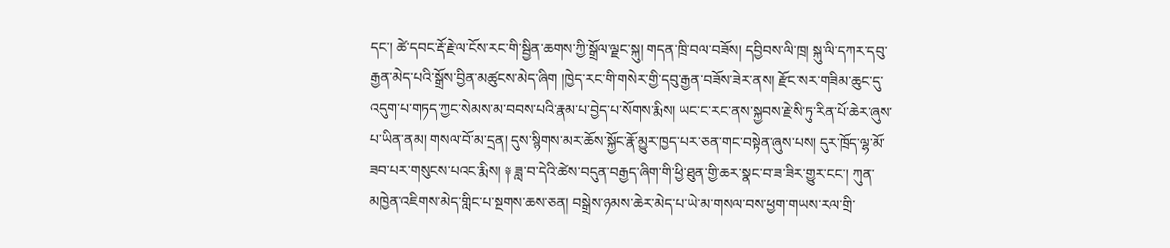དང་། ཚེ་དབང་རྡོ་རྗེ་ལ་ངོས་རང་གི་སྦྱིན་ཆགས་ཀྱི་སྒྲོལ་ལྗང་སྐུ། གདན་ཁྲི་བལ་བཟོས། དབྱིབས་ལི་ཁྲ། སྐུ་ལི་དཀར་དབུ་རྒྱན་མེད་པའི་སྒྲོས་བྱིན་མཚུངས་མེད་ཞིག །ཁྱེད་རང་གི་གསེར་གྱི་དབུ་རྒྱན་བཟོས་ཟེར་ནས། རྫོང་སར་གཟིམ་ཆུང་དུ་འདུག་པ་གཏད་ཀྱང་སེམས་མ་བབས་པའི་རྣམ་པ་བྱེད་པ་སོགས་རྨིས། ཡང་ང་རང་ནས་སྐྱབས་རྗེ་སི་ཏུ་རིན་པོ་ཆེར་ཞུས་པ་ཡིན་ནམ། གསལ་བོ་མ་དྲན། དུས་སྙིགས་མར་ཆོས་སྐྱོང་རྣོ་མྱུར་ཁྱད་པར་ཅན་གང་བསྟེན་ཞུས་པས། དུར་ཁྲོད་ལྷ་མོ་ཟབ་པར་གསུངས་པའང་རྨིས། ༈ ཟླ་བ་དེའི་ཚེས་བདུན་བརྒྱད་ཞིག་གི་ཕྱི་ཐུན་གྱི་ཆར་སྣང་བ་ཟ་ཟིར་གྱུར་ངང་། ཀུན་མཁྱེན་འཇིགས་མེད་གླིང་པ་སྔགས་ཆས་ཅན། བསྒྲེས་ཉམས་ཆེར་མེད་པ་ཡེ་མ་གསལ་བས་ཕྱག་གཡས་རལ་གྲི་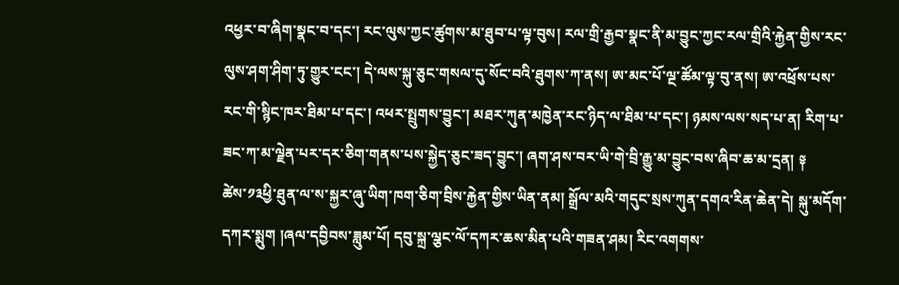འཕྱར་བ་ཞིག་སྣང་བ་དང་། རང་ལུས་ཀྱང་ཚུགས་མ་ཐུབ་པ་ལྟ་བུས། རལ་གྲི་རྒྱབ་སྣང་ནི་མ་བྱུང་ཀྱང་རལ་གྲིའི་རྐྱེན་གྱིས་རང་ལུས་ཤག་ཤིག་ཏུ་གྱུར་ངང་། དེ་ལས་སྐུ་ཅུང་གསལ་དུ་སོང་བའི་ཐུགས་ཀ་ནས། ཨ་མང་པོ་ལྔ་ཚོམ་ལྟ་བུ་ནས། ཨ་འཕྲོས་པས་རང་གི་སྙིང་ཁར་ཐིམ་པ་དང་། འཕར་སྤྲུགས་བྱུང་། མཐར་ཀུན་མཁྱེན་རང་ཉིད་ལ་ཐིམ་པ་དང་། ཉམས་ལས་སད་པ་ན། རིག་པ་ཟང་ཀ་མ་ལྗེན་པར་དར་ཅིག་གནས་པས་སྐྱེད་ཅུང་ཟད་བྱུང་། ཞག་ཤས་བར་ཡི་གེ་བྲི་རྒྱུ་མ་བྱུང་བས་ཞིབ་ཆ་མ་དྲན། ༈
ཚེས་༡༣ཕྱི་ཐུན་ལ་ས་སྐྱར་ཞུ་ཡིག་ཁག་ཅིག་བྲིས་རྐྱེན་གྱིས་ཡིན་ནམ། སྒྲོལ་མའི་གདུང་སྲས་ཀུན་དགའ་རིན་ཆེན་དེ། སྐུ་མདོག་དཀར་སྨུག །ཞལ་དབྱིབས་ཟླུམ་པོ། དབུ་སྐྲ་ལྕང་ལོ་དཀར་ཆས་མིན་པའི་གཟན་ཤམ། རིང་འགགས་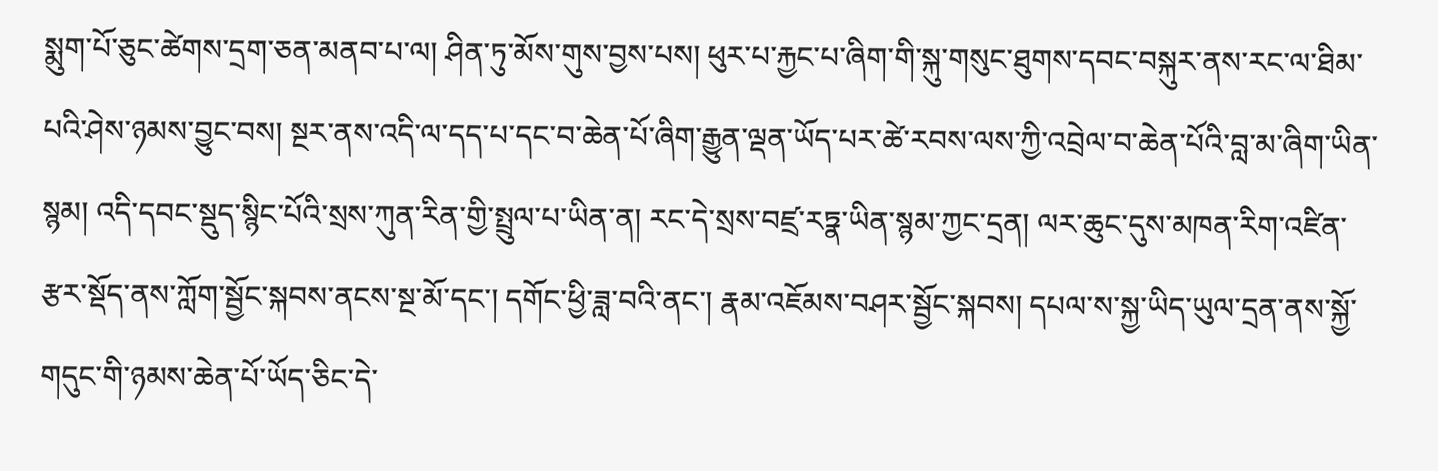སྨུག་པོ་ཅུང་ཚེགས་དྲག་ཅན་མནབ་པ་ལ། ཤིན་ཏུ་མོས་གུས་བྱས་པས། ཕུར་པ་རྐྱང་པ་ཞིག་གི་སྐུ་གསུང་ཐུགས་དབང་བསྐུར་ནས་རང་ལ་ཐིམ་པའི་ཤེས་ཉམས་བྱུང་བས། སྔར་ནས་འདི་ལ་དད་པ་དང་བ་ཆེན་པོ་ཞིག་རྒྱུན་ལྡན་ཡོད་པར་ཚེ་རབས་ལས་ཀྱི་འབྲེལ་བ་ཆེན་པོའི་བླ་མ་ཞིག་ཡིན་སྙམ། འདི་དབང་སྡུད་སྙིང་པོའི་སྲས་ཀུན་རིན་གྱི་སྤྲུལ་པ་ཡིན་ན། རང་དེ་སྲས་བཛྲ་རཏྣ་ཡིན་སྙམ་ཀྱང་དྲན། ལར་ཆུང་དུས་མཁན་རིག་འཛིན་རྩར་སྡོད་ནས་ཀློག་སྦྱོང་སྐབས་ནངས་སྔ་མོ་དང་། དགོང་ཕྱི་ཟླ་བའི་ནང་། རྣམ་འཇོམས་བཤར་སྦྱོང་སྐབས། དཔལ་ས་སྐྱ་ཡིད་ཡུལ་དྲན་ནས་སྐྱོ་གདུང་གི་ཉམས་ཆེན་པོ་ཡོད་ཅིང་དེ་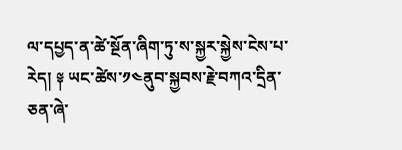ལ་དཔྱད་ན་ཚེ་སྔོན་ཞིག་ཏུ་ས་སྐྱར་སྐྱེས་ངེས་པ་རེད། ༈ ཡང་ཚེས་༡༤ནུབ་སྐྱབས་རྗེ་བཀའ་དྲིན་ཅན་ཞེ་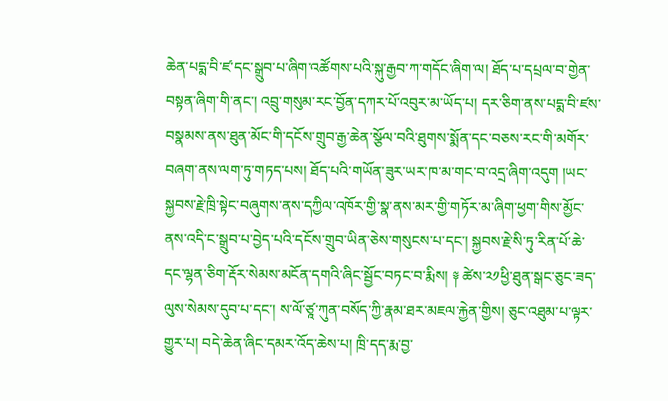ཆེན་པདྨ་བི་ཛ་དང་སྒྲུབ་པ་ཞིག་འཚོགས་པའི་སྐུ་རྒྱབ་ཀ་གདོང་ཞིག་ལ། ཐོད་པ་དཔྲལ་བ་གྱེན་བསྟན་ཞིག་གི་ནང་། འབྲུ་གསུམ་རང་བྱོན་དཀར་པོ་འབུར་མ་ཡོད་པ། དར་ཅིག་ནས་པདྨ་བི་ཛས་བསྣམས་ནས་ཐུན་མོང་གི་དངོས་གྲུབ་རྒྱ་ཆེན་སྩོལ་བའི་ཐུགས་སྨོན་དང་བཅས་རང་གི་མགོར་བཞག་ནས་ལག་ཏུ་གཏད་པས། ཐོད་པའི་གཡོན་ཟུར་ཡར་ཁ་མ་གང་བ་འདྲ་ཞིག་འདུག །ཡང་སྐྱབས་རྗེ་ཁྲི་སྟེང་བཞུགས་ནས་དཀྱིལ་འཁོར་གྱི་སྣ་ནས་མར་གྱི་གཏོར་མ་ཞིག་ཕྱག་གིས་མྱོང་ནས་འདི་ང་སྒྲུབ་པ་བྱེད་པའི་དངོས་གྲུབ་ཡིན་ཅེས་གསུངས་པ་དང་། སྐྱབས་རྗེ་སི་ཏུ་རིན་པོ་ཆེ་དང་ལྷན་ཅིག་རྡོར་སེམས་མངོན་དགའི་ཞིང་སྦྱོང་བཏང་བ་རྨིས། ༈ ཚེས་༢༡ཕྱི་ཐུན་སྒང་ཅུང་ཟད་ལུས་སེམས་དུབ་པ་དང་། ས་ལོ་ཙཱ་ཀུན་བསོད་ཀྱི་རྣམ་ཐར་མཇལ་རྐྱེན་གྱིས། ཅུང་འཐུམ་པ་ལྟར་གྱུར་པ། བདེ་ཆེན་ཞིང་དམར་འོད་ཆེས་པ། ཁྲི་དད་རྨ་བྱ་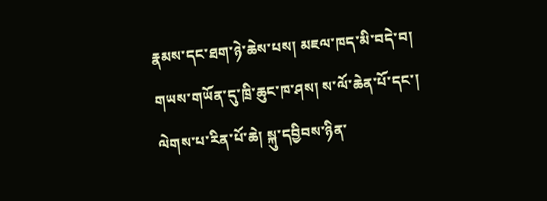རྣམས་དང་ཐག་ཉེ་ཆེས་པས། མཇལ་ཁད་མི་བདེ་བ། གཡས་གཡོན་དུ་ཁྲི་ཆུང་ཁ་ཤས། ས་ལོ་ཆེན་པོ་དང་། ལེགས་པ་རིན་པོ་ཆེ། སྐུ་དབྱིབས་ཉིན་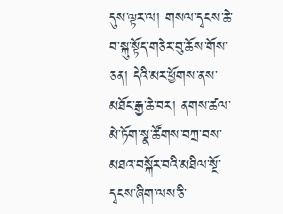དུས་ལྟར་ལ། གསལ་དྭངས་ཆེ་བ་སྐུ་སྟོད་གཅེར་བུ་ཆོས་གོས་ཅན། དེའི་མར་ཕྱོགས་ནས་མཐོང་རྒྱ་ཆེ་བར། ནགས་ཚལ་མེ་ཏོག་སྣ་ཚོགས་བཀྲ་བས་མཐའ་བསྐོར་བའི་མཐིལ་སྔོ་དྭངས་ཞིག་ལས་ཅི་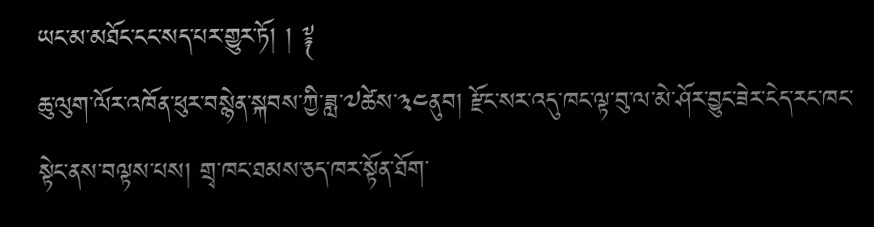ཡང་མ་མཐོང་ངང་སད་པར་གྱུར་ཏོ། ། ༈
ཆུ་ལུག་ལོར་འཁོན་ཕུར་བསྙེན་སྐབས་ཀྱི་ཟླ་༧ཚེས་༣༤ནུབ། རྫོང་སར་འདུ་ཁང་ལྟ་བུ་ལ་མེ་ཤོར་བྱུང་ཟེར་ངེད་རང་ཁང་སྟེང་ནས་བལྟས་པས། གྲྭ་ཁང་ཐམས་ཅད་ཁར་སྟོན་ཐོག་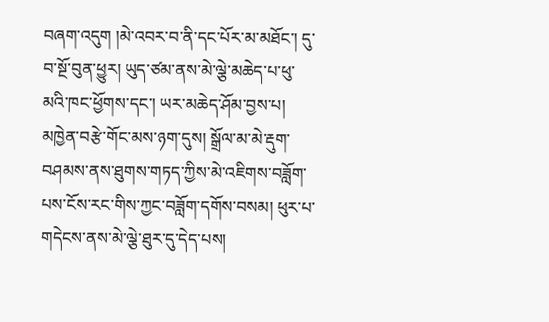བཞག་འདུག །མེ་འབར་བ་ནི་དང་པོར་མ་མཐོང་། དུ་བ་སྔོ་བུན་ཕྱུར། ཡུད་ཙམ་ནས་མེ་ལྕེ་མཆེད་པ་ཕུ་མའི་ཁང་ཕྱོགས་དང་། ཡར་མཆེད་ཤོམ་བྱས་པ། མཁྱེན་བརྩེ་གོང་མས་ཉག་དུས། སྒྲོལ་མ་མེ་རྡུག་བཤམས་ནས་ཐུགས་གཏད་ཀྱིས་མེ་འཇིགས་བཟློག་པས་ངོས་རང་གིས་ཀྱང་བཟློག་དགོས་བསམ། ཕུར་པ་གདེངས་ནས་མེ་ལྕེ་ཐུར་དུ་དེད་པས།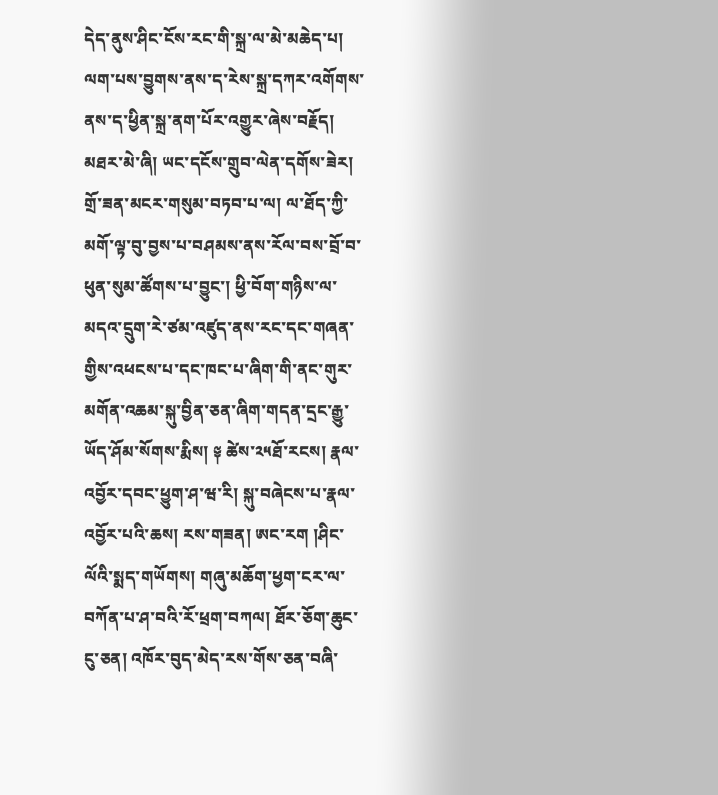དེད་ནུས་ཤིང་ངོས་རང་གི་སྐྲ་ལ་མེ་མཆེད་པ། ལག་པས་བྱུགས་ནས་ད་རེས་སྐྲ་དཀར་འགོགས་ནས་ད་ཕྱིན་སྐྲ་ནག་པོར་འགྱུར་ཞེས་བརྗོད། མཐར་མེ་ཞི། ཡང་དངོས་གྲུབ་ལེན་དགོས་ཟེར། གྲོ་ཟན་མངར་གསུམ་བཏབ་པ་ལ། ལ་ཐོད་ཀྱི་མགོ་ལྟ་བུ་བྱས་པ་བཤམས་ནས་རོལ་བས་བྲོ་བ་ཕུན་སུམ་ཚོགས་པ་བྱུང་། ཕྱི་བོག་གཉིས་ལ་མདའ་དྲུག་རེ་ཙམ་འཛུད་ནས་རང་དང་གཞན་གྱིས་འཕངས་པ་དང་ཁང་པ་ཞིག་གི་ནང་གུར་མགོན་འཆམ་སྐུ་བྱིན་ཅན་ཞིག་གདན་དྲང་རྒྱུ་ཡོད་ཤོམ་སོགས་རྨིས། ༈ ཚེས་༢༥ཐོ་རངས། རྣལ་འབྱོར་དབང་ཕྱུག་ཤ་ཝ་རི། སྐུ་བཞེངས་པ་རྣལ་འབྱོར་པའི་ཆས། རས་གཟན། ཨང་རག །ཤིང་ལོའི་སྨད་གཡོགས། གཞུ་མཆོག་ཕྱག་ངར་ལ་བཀོན་པ་ཤ་བའི་རོ་ཕྲག་བཀལ། ཐོར་ཅོག་ཆུང་ངུ་ཅན། འཁོར་བུད་མེད་རས་གོས་ཅན་བཞི་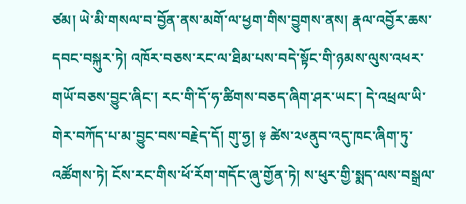ཙམ། ཡེ་མི་གསལ་བ་བྱོན་ནས་མགོ་ལ་ཕྱག་གིས་བྱུགས་ནས། རྣལ་འབྱོར་ཆས་དབང་བསྐུར་ཏེ། འཁོར་བཅས་རང་ལ་ཐིམ་པས་བདེ་སྟོང་གི་ཉམས་ལུས་འཕར་གཡོ་བཅས་བྱུང་ཞིང་། རང་གི་དོ་ཧ་ཚིགས་བཅད་ཞིག་ཤར་ཡང་། དེ་འཕྲལ་ཡི་གེར་བཀོད་པ་མ་བྱུང་བས་བརྗེད་དོ། གུ་ཧྱ། ༈ ཚེས་༢༦ནུབ་འདུ་ཁང་ཞིག་ཏུ་འཚོགས་ཏེ། ངོས་རང་གིས་ཕོ་རོག་གདོང་ཞུ་གྱོན་ཏེ། ས་ཕུར་གྱི་སྨད་ལས་བསྒྲལ་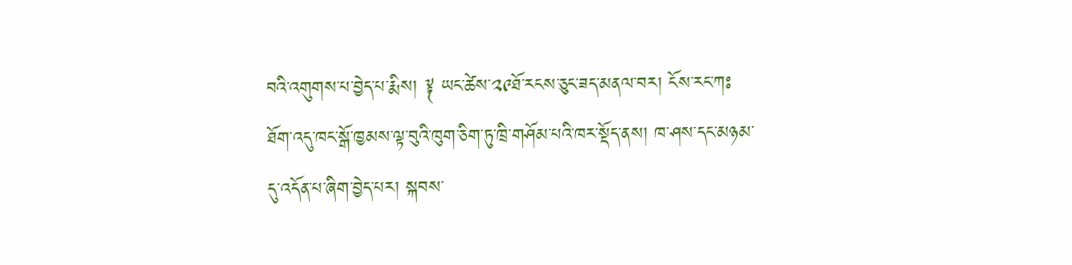བའི་འགུགས་པ་བྱེད་པ་རྨིས། ༈ ཡང་ཚེས་༢༩ཐོ་རངས་ཅུང་ཟད་མནལ་བར། ངོས་རང་ཀཿཐོག་འདུ་ཁང་སྒོ་ཁྱམས་ལྟ་བུའི་ཁུག་ཅིག་ཏུ་ཁྲི་གཤོམ་པའི་ཁར་སྡོད་ནས། ཁ་ཤས་དང་མཉམ་དུ་འདོན་པ་ཞིག་བྱེད་པར། སྐབས་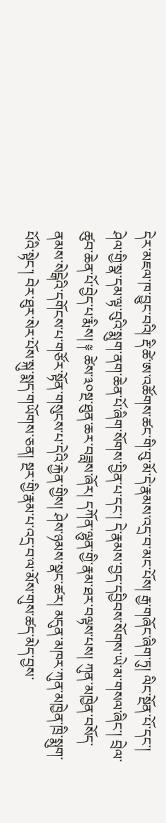དེར་མཇལ་ཁ་བྱུང་བའི། རྡི་ཚེ་ཨ་འཚོགས་ཚང་གི་བུ་མོ་དེ་རྣམས་འདྲ་བ་མང་པོས། རྒྱ་གཞོང་ཞིག་ཏུ། ལིང་སྔོན་པོ་དང་། ཤེལ་གྱི་སྣ་དམ་ལྟ་བུའི་སྨུག་ནག་ཆེན་པོ་ཞིག་སོགས་བྱིན་པ་དང་། དེ་རྣམས་བྱད་དབྱིབས་སོགས་ཡེ་མ་གསལ་ཞིང་། བྲེལ་ཚུབ་ཆེན་པོ་བྱེད་པ་རྨིས། ༈ ཚེས་༣༠སྔ་ཐུན་ཆར་བཟླས་ཞོར། དཀོན་ལྷུན་གྱི་རྣམ་ཐར་བལྟས་པས། ཀུན་མཁྱེན་བསོད་ནམས་སེངྒེའི་དགོངས་པ་གཙོར་སྟོན་གསུངས་པ་དེའི་རྐྱེན་གྱིས། ཤེས་ཉམས་སྣང་ཚར། མདུན་མཁར་ཀུན་མཁྱེན་ཁྲི་སྨུག་པོའི་སྟེང་། བེར་ཐུར་སེར་པོས་སྐུ་སྨད་གཡོགས་ཅན། སྔར་གྱི་རྣམ་པ་འདྲ་བ་ལ་མོས་གུས་ཚད་མེད་བྱས་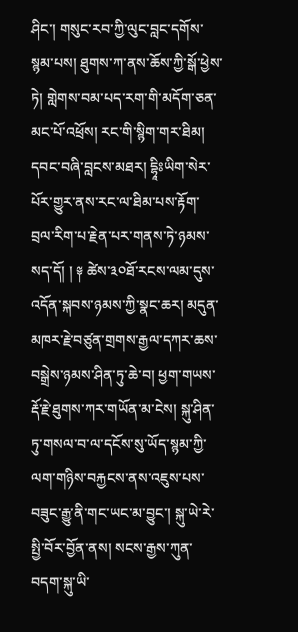ཤིང་། གསུང་རབ་ཀྱི་ལུང་བླང་དགོས་སྙམ་པས། ཐུགས་ཀ་ནས་ཆོས་ཀྱི་སྒོ་ཕྱེས་ཏེ། གླེགས་བམ་པད་རག་གི་མདོག་ཅན་མང་པོ་འཕྲོས། རང་གི་སྙིག་གར་ཐིམ། དབང་བཞི་བླངས་མཐར། དྷཱིཿཡིག་སེར་པོར་གྱུར་ནས་རང་ལ་ཐིམ་པས་རྟོག་བྲལ་རིག་པ་རྗེན་པར་གནས་ཏེ་ཉམས་སད་དོ། ། ༈ ཚེས་༣༠ཐོ་རངས་ལམ་དུས་འདོན་སྐབས་ཉམས་ཀྱི་སྣང་ཆར། མདུན་མཁར་རྗེ་བཙུན་གྲགས་རྒྱལ་དཀར་ཆས་བསྒྲེས་ཉམས་ཤིན་ཏུ་ཆེ་བ། ཕྱག་གཡས་རྡོ་རྗེ་ཐུགས་ཀར་གཡོན་མ་ངེས། སྐུ་ཤིན་ཏུ་གསལ་བ་ལ་དངོས་སུ་ཡོད་སྙམ་ཀྱི་ལག་གཉིས་བརྐྱངས་ནས་འཇུས་པས་བཟུང་རྒྱུ་ནི་གང་ཡང་མ་བྱུང་། སྐུ་ཡེ་རེ་སྤྱི་བོར་བྱོན་ནས། སངས་རྒྱས་ཀུན་བདག་སྐུ་ཡི་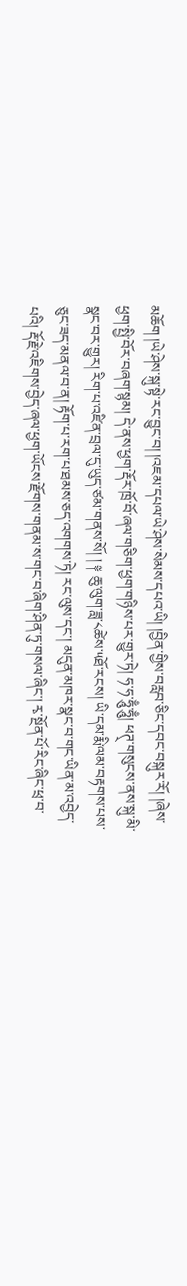མཆོག །ཡེ་ཤེས་སྐུ་སྟེ་རང་བྱུང་བ། །འཇམ་དཔལ་ཡེ་ཤེས་སེམས་དཔའ་ཡི། །བྱིན་གྱིས་བརླབ་ཅིང་དབང་བསྐུར་རོ། །ཞེས་ཕྱག་སྤྱི་བོར་བཞག་སྙམ། དེ་ནས་ཕྱག་རྡོར་ཁྲོ་བོ་ཞལ་གཅིག་ཕྱག་གཉིས་པར་གྱུར་ཏེ། ཧ་ཧ་ཧཱུྃ་ཧཱུྃ། ཕཊ྄་གསུངས་ནས་སྐུ་མི་སྣང་བར་གྱུར། རིག་པ་འཛིན་བྲལ་དུ་ཡུད་ཙམ་གནས་སོ། ། ༈ ཆུ་ལུག་ཟླ་༨ཚེས་༥ཐོ་རངས། ཡི་དམ་རྨི་ལམ་བརྟགས་པས་ཅུང་ཟད་མནལ་བ་ན། རྟོག་པ་རག་པ་ཐམས་ཅད་འགགས་ཏེ། རང་ལུས་དང་། མདུན་མཁར་སྣང་བ་གང་ཡིན་མ་འབྱེད་པའི། རྡོ་རྗེ་འཇིགས་བྱེད་ཞལ་ཕྱག་ཡོངས་རྫོགས་གནམ་ས་གང་བ་ཞིག་ཤིན་ཏུ་གསལ་ཞིང་། རྭ་སྔོན་པོ་རིང་ཞིང་ཕྲ་བ་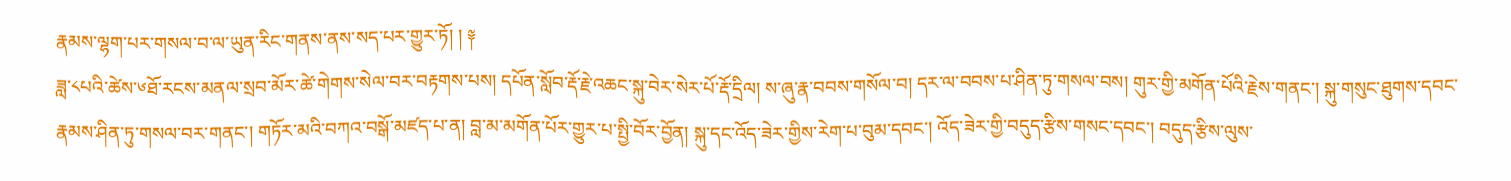རྣམས་ལྷག་པར་གསལ་བ་ལ་ཡུན་རིང་གནས་ནས་སད་པར་གྱུར་ཏོ། ། ༈
ཟླ་༨པའི་ཚེས་༦ཐོ་རངས་མནལ་སྲབ་མོར་ཚེ་གེགས་སེལ་བར་བརྟགས་པས། དཔོན་སློབ་རྡོ་རྗེ་འཆང་སྐུ་བེར་སེར་པོ་རྡོ་དྲིལ། ས་ཞུ་རྣ་བབས་གསོལ་བ། དར་ལ་བབས་པ་ཤིན་ཏུ་གསལ་བས། གུར་གྱི་མགོན་པོའི་རྗེས་གནང་། སྐུ་གསུང་ཐུགས་དབང་རྣམས་ཤིན་ཏུ་གསལ་བར་གནང་། གཏོར་མའི་བཀའ་བསྒོ་མཛད་པ་ན། བླ་མ་མགོན་པོར་གྱུར་པ་སྤྱི་བོར་བྱོན། སྐུ་དང་འོད་ཟེར་གྱིས་རེག་པ་བུམ་དབང་། འོད་ཟེར་གྱི་བདུད་རྩིས་གསང་དབང་། བདུད་རྩིས་ལུས་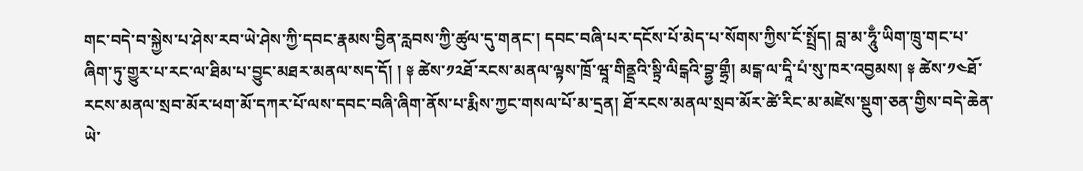གང་བདེ་བ་སྐྱེས་པ་ཤེས་རབ་ཡེ་ཤེས་ཀྱི་དབང་རྣམས་བྱིན་རླབས་ཀྱི་ཚུལ་དུ་གནང་། དབང་བཞི་པར་དངོས་པོ་མེད་པ་སོགས་ཀྱིས་ངོ་སྤྲོད། བླ་མ་ཧཱུྃ་ཡིག་ཁྲུ་གང་པ་ཞིག་ཏུ་གྱུར་པ་རང་ལ་ཐིམ་པ་བྱུང་མཐར་མནལ་སད་དོ། ། ༈ ཚེས་༡༢ཐོ་རངས་མནལ་ལྟས་ཁྲོ་ཝཱ་གིནྡྲའི་སྟྲི་ལིངྒའི་བྷྱ་གྷྲྀ། མངྒ་ལ་དཱི་པཾ་སུ་ཁར་འབྱམས། ༈ ཚེས་༡༤ཐོ་རངས་མནལ་སྲབ་མོར་ཕག་མོ་དཀར་པོ་ལས་དབང་བཞི་ཞིག་ནོས་པ་རྨིས་ཀྱང་གསལ་པོ་མ་དྲན། ཐོ་རངས་མནལ་སྲབ་མོར་ཚེ་རིང་མ་མཛེས་སྡུག་ཅན་གྱིས་བདེ་ཆེན་ཡེ་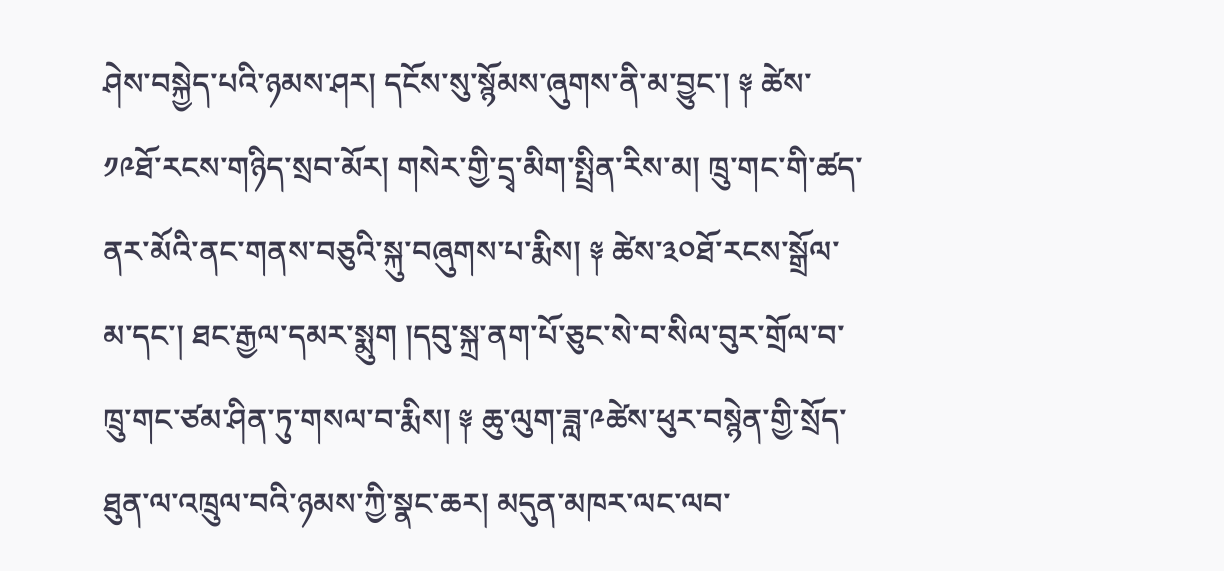ཤེས་བསྐྱེད་པའི་ཉམས་ཤར། དངོས་སུ་སྙོམས་ཞུགས་ནི་མ་བྱུང་། ༈ ཚེས་༡༩ཐོ་རངས་གཉིད་སྲབ་མོར། གསེར་གྱི་དྲྭ་མིག་སྤྲིན་རིས་མ། ཁྲུ་གང་གི་ཚད་ནར་མོའི་ནང་གནས་བཅུའི་སྐུ་བཞུགས་པ་རྨིས། ༈ ཚེས་༣༠ཐོ་རངས་སྒྲོལ་མ་དང་། ཐང་རྒྱལ་དམར་སྨུག །དབུ་སྐྲ་ནག་པོ་ཅུང་སེ་བ་སིལ་བུར་གྲོལ་བ་ཁྲུ་གང་ཙམ་ཤིན་ཏུ་གསལ་བ་རྨིས། ༈ ཆུ་ལུག་ཟླ་༩ཚེས་ཕུར་བསྙེན་གྱི་སྲོད་ཐུན་ལ་འཁྲུལ་བའི་ཉམས་ཀྱི་སྣང་ཆར། མདུན་མཁར་ལང་ལབ་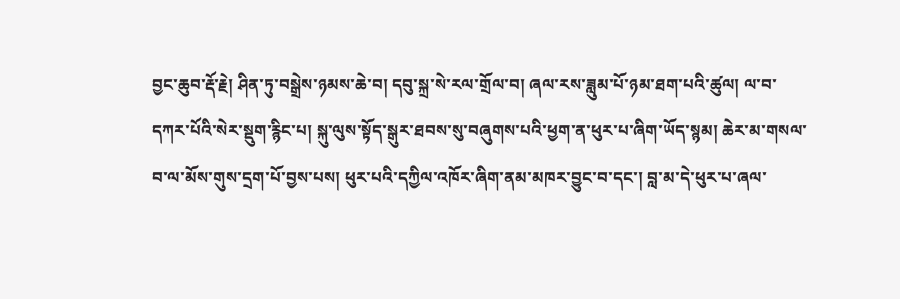བྱང་ཆུབ་རྡོ་རྗེ། ཤིན་ཏུ་བསྒྲེས་ཉམས་ཆེ་བ། དབུ་སྐྲ་སེ་རལ་གྲོལ་བ། ཞལ་རས་ཟླུམ་པོ་ཉམ་ཐག་པའི་ཚུལ། ལ་བ་དཀར་པོའི་སེར་སྡུག་རྙིང་པ། སྐུ་ལུས་སྟོད་སྒུར་ཐབས་སུ་བཞུགས་པའི་ཕྱག་ན་ཕུར་པ་ཞིག་ཡོད་སྙམ། ཆེར་མ་གསལ་བ་ལ་མོས་གུས་དྲག་པོ་བྱས་པས། ཕུར་པའི་དཀྱིལ་འཁོར་ཞིག་ནམ་མཁར་བྱུང་བ་དང་། བླ་མ་དེ་ཕུར་པ་ཞལ་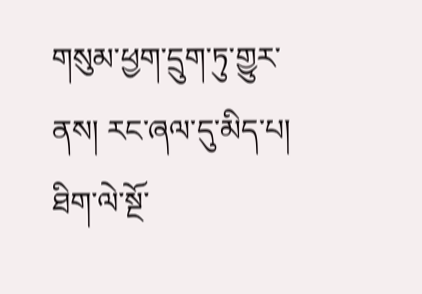གསུམ་ཕྱག་དྲུག་ཏུ་གྱུར་ནས། རང་ཞལ་དུ་མིད་པ། ཐིག་ལེ་སྔོ་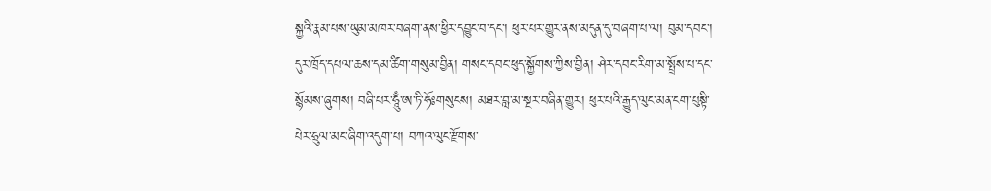སྐྱའི་རྣམ་པས་ཡུམ་མཁར་བཞག་ནས་ཕྱིར་དབྱུང་བ་དང་། ཕུར་པར་གྱུར་ནས་མདུན་དུ་བཞག་པ་ལ། བུམ་དབང་། དུར་ཁྲོད་དཔལ་ཆས་དམ་ཚིག་གསུམ་བྱིན། གསང་དབང་ཕུད་སྐྱོགས་ཀྱིས་བྱིན། ཤེར་དབང་རིག་མ་སྤྲོས་པ་དང་སྙོམས་ཞུགས། བཞི་པར་ཧཱུྃ་ཨ་ཏི་ཧོཿགསུངས། མཐར་བླ་མ་སྔར་བཞིན་གྱུར། ཕུར་པའི་རྒྱུད་ལུང་མན་ངག་པུསྟི་པེར་ཧྲུལ་མང་ཞིག་འདུག་པ། བཀའ་ལུང་རྫོགས་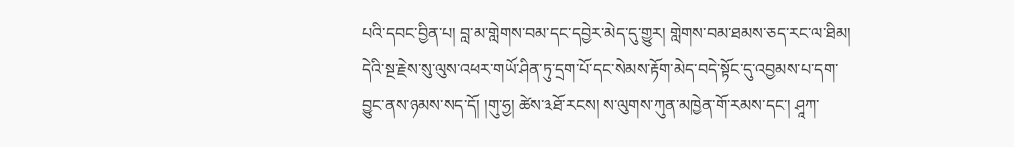པའི་དབང་བྱིན་པ། བླ་མ་གླེགས་བམ་དང་དབྱེར་མེད་དུ་གྱུར། གླེགས་བམ་ཐམས་ཅད་རང་ལ་ཐིམ། དེའི་སྔ་རྗེས་སུ་ལུས་འཕར་གཡོ་ཤིན་ཏུ་དྲག་པོ་དང་སེམས་རྟོག་མེད་བདེ་སྟོང་དུ་འབྱམས་པ་དག་བྱུང་ནས་ཉམས་སད་དོ། །གུ་ཧྱ། ཚེས་༣ཐོ་རངས། ས་ལུགས་ཀུན་མཁྱེན་གོ་རམས་དང་། ཤཱཀ་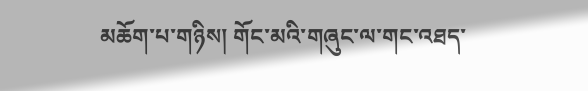མཆོག་པ་གཉིས། གོང་མའི་གཞུང་ལ་གང་འཐད་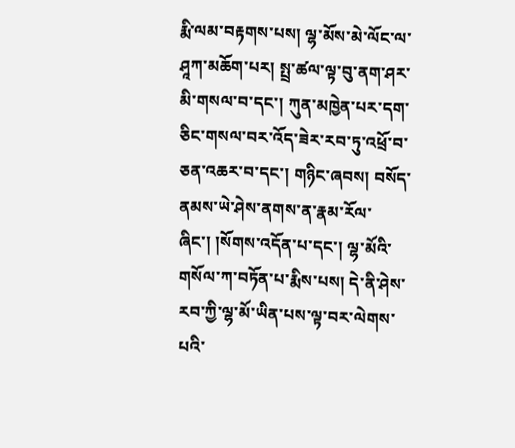རྨི་ལམ་བརྟགས་པས། ལྷ་མོས་མེ་ལོང་ལ་ཤཱཀ་མཆོག་པར། སྤྲ་ཚལ་ལྟ་བུ་ནག་ཤར་མི་གསལ་བ་དང་། ཀུན་མཁྱེན་པར་དག་ཅིང་གསལ་བར་འོད་ཟེར་རབ་ཏུ་འཕྲོ་བ་ཅན་འཆར་བ་དང་། གཉིང་ཞབས། བསོད་ནམས་ཡེ་ཤེས་ནགས་ན་རྣམ་རོལ་ཞིང་། །སོགས་འདོན་པ་དང་། ལྷ་མོའི་གསོལ་ཀ་བཏོན་པ་རྨིས་པས། དེ་ནི་ཤེས་རབ་ཀྱི་ལྷ་མོ་ཡིན་པས་ལྟ་བར་ལེགས་པའི་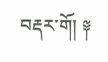བརྡར་གོ། ༈